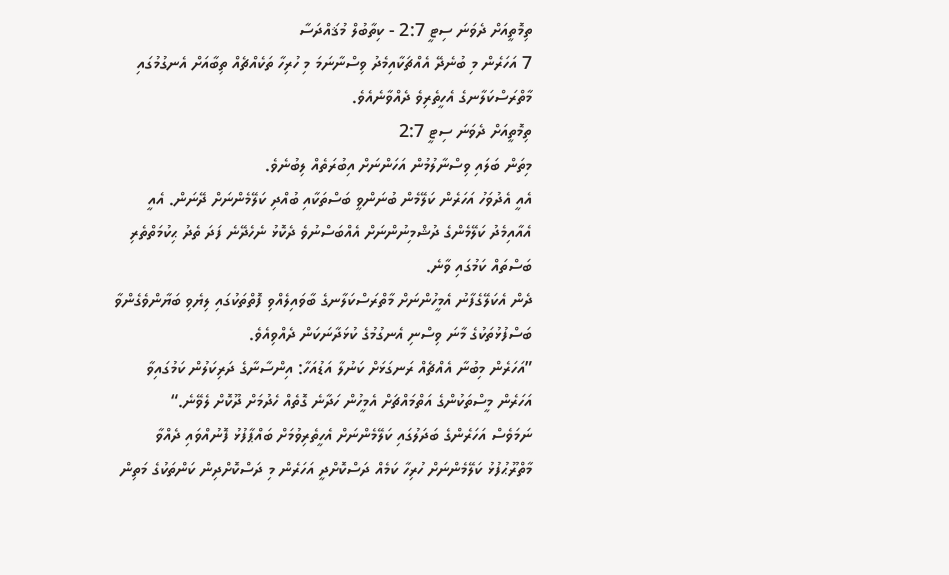ތިމޮތީއަށް ދެވަނަ ސިޓީ 2:7 - ކިތާބުލް މުޤައްދަސާ
7 އަހަރެން މި ބުނެދޭ އެއްޗަކާއިމެދު ވިސްނާނަމަ މި ހުރިހާ ތަކެއްޗެއް ތިބާއަށް އެނގުމުގައި މާތްރަސްކަލާނގެ އެހީތެރިވެ ދެއްވާނެއެވެ.
ތިމޮތީއަށް ދެވަނަ ސިޓީ 2:7
މިތަން ބަލައި ވިސްނާލުމުން އަހަންނަށް އިބުރަތެއް ލިބުނެވެ.
އެއީ އެދުވަހު އަހަރެން ކަލޭމެން ބުނަންވީ ބަސްތަކާއި ބުއްދި ކަލޭމެންނަށް ދޭނަން. އެއީ އެއާއިމެދު ކަލޭމެންގެ ދުޝްމިނުންނަށް އެއްބަސްނުވެ ދެކޮޅު ނެހެދޭނެ ފަދަ ތެދު ޙިކުމަތްތެރި ބަސްތައް ކަމުގައި ވާނެ.
ދެން އެކަލޭގެފާނު އެމީހުންނަށް މާތްރަސްކަލާނގެ ބާވައިލެއްވި ފޮތްތަކުގައި ލިޔެވި ބަޔާންވެގެންވާ ބަސްފުޅުތަކުގެ މާނަ ވިސްނި އެނގުމުގެ ކުޅަދާނަކަން ދެއްވިއެވެ.
”އަހަރެން މިބުނާ އެއްޗެއް ރަނގަޅަށް ކަނުލާ އަޑުއަހާ: އިންސާނާގެ ދަރިކަލުން ކަމުގައިވާ އަހަރެން މީސްތަކުންގެ އަތްމައްޗަށް އެމީހުން ހަދާނެ ގޮތެއް ހެދުމަށް ދޫކޮށް ލެވޭނެ.“
ނަމަވެސް އަހަރެންގެ ބަދަލުގައި ކަލޭމެންނަށް އެހީތެރިވުމަށް ބައްޕާފުޅު ފޮނުއްވައި ދެއްވާ މާތްރޫޙުފުޅު ކަލޭމެންނަށް ހުރިހާ ކަމެއް ދަސްކޮށްދީ އަހަރެން މި ދަސްކޮށްދިން ކަންތަކުގެ މަތިން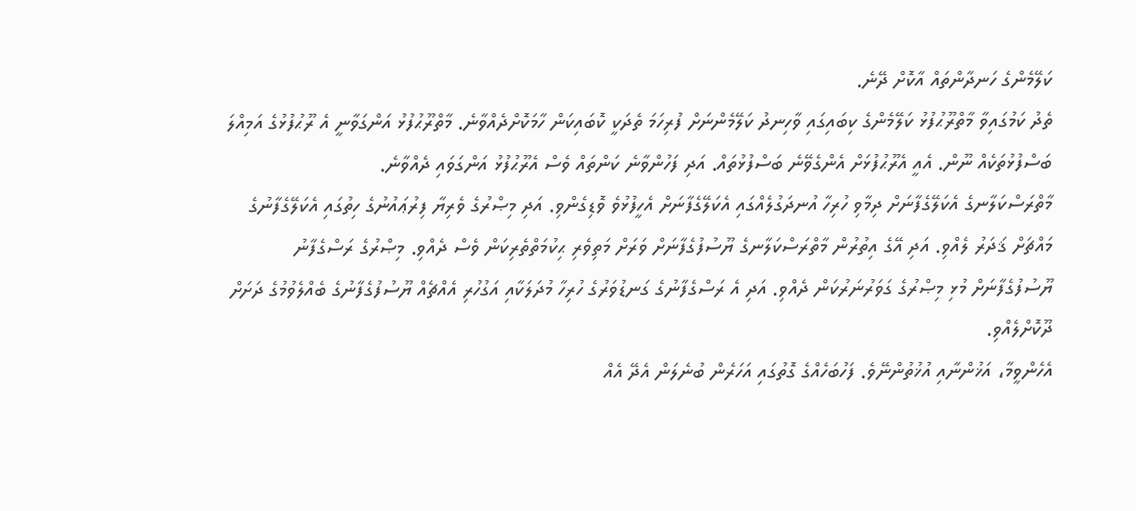ކަލޭމެންގެ ހަނދާންތައް އާކޮށް ދޭނެ.
ތެދު ކަމުގައިވާ މާތްރޫޙުފުޅު ކަލޭމެންގެ ކިބައިގައި ވާހިނދު ކަލޭމެންނަށް ފުރިހަމަ ތެދަކީ ކޮބައިކަން ހާމަކޮށްދެއްވާނެ. މާތްރޫޙުފުޅު އަންގަވާނީ އެ ރޫޙުފުޅުގެ އަމިއްލަ ބަސްފުޅުތަކެއް ނޫން. އެއީ އެރޫޙުފުޅަށް އެންގެވޭނެ ބަސްފުޅުތައް. އަދި ފަހުންވާނެ ކަންތައް ވެސް އެރޫޙުފުޅު އަންގަވައި ދެއްވާނެ.
މާތްރަސްކަލާނގެ އެކަލޭގެފާނަށް ދިމާވި ހުރިހާ އުނދަގުލެއްގައި އެކަލޭގެފާނަށް އެހީފުޅުވެ ވޮޑިގެންވި. އަދި މިޞްރުގެ ވެރިޔާ ފިރުޢައުނުގެ ހިތުގައި އެކަލޭގެފާނުގެ މައްޗަށް ޤަދަރު ލެއްވި. އަދި އޭގެ އިތުރުން މާތްރަސްކަލާނގެ ޔޫސުފުގެފާނަށް ވަރަށް މަތިވެރި ޙިކުމަތްތެރިކަން ވެސް ދެއްވި. މިޞްރުގެ ރަސްގެފާނު ޔޫސުފުގެފާނަށް މުޅި މިޞްރުގެ ގަވަރުނަރުކަން ދެއްވި. އަދި އެ ރަސްގެފާނުގެ ގަނޑުވަރުގެ ހުރިހާ މުދަލަކާއި އަގުހުރި އެއްޗެއް ޔޫސުފުގެފާނުގެ ބެއްލެވުމުގެ ދަށަށް ދޫކޮށްލެއްވި.
އެހެންވީމާ، އަޚުންނާއި އުޚުތުންނޭވެ. ފަހުބަހެއްގެ ގޮތުގައި އަހަރެން ބުނެލަން އެދޭ އެއް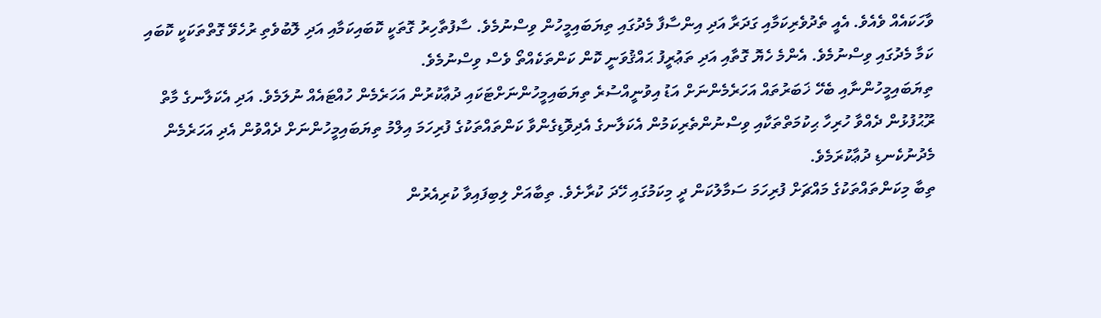ވާހަކައެއް ވެއެވެ. އެއީ ތެދުވެރިކަމާއި ގަދަރާ އަދި އިންސާފާ މެދުގައި ތިޔަބައިމީހުން ވިސްނުމެވެ. ސާފުތާހިރު ގޮތަކީ ކޮބައިކަމާއި އަދި ލޮބުވެތި ރުހެވޭ ގޮތްތަކަކީ ކޮބައި ކަމާ މެދުގައި ވިސްނުމެވެ. އެންމެ ހެޔޮ ގޮތާއި އަދި ތަޢުރީފު ޙައްޤުވަނީ ކޮން ކަންތަކެއްތޯ ވެސް ވިސްނުމެވެ.
ތިޔަބައިމީހުންނާއި ބެހޭ ޚަބަރުތައް އަހަރެމެންނަށް އަޑު އިވުނީއްސުރެ ތިޔަބައިމީހުންނަށްޓަކައި ދުޢާކުރުން އަހަރެމެން ހުއްޓައެއް ނުލަމެވެ. އަދި އެކަލާނގެ މާތް ރޫޙުފުޅުން ދެއްވާ ހުރިހާ ޙިކުމަތްތަކާއި ވިސްނުންތެރިކަމުން އެކަލާނގެ އެދިވޮޑިގެންވާ ކަންތައްތަކުގެ ފުރިހަމަ އިލްމު ތިޔަބައިމީހުންނަށް ދެއްވުން އެދި އަހަރެމެން މެދުނުކެނޑި ދުޢާކުރަމެވެ.
ތިބާ މިކަންތައްތަކުގެ މައްޗަށް ފުރިހަމަ ސަމާލުކަން ދީ މިކަމުގައި ހޭދަ ކުރާށެވެ. ތިބާއަށް ލިބިފައިވާ ކުރިއެރުން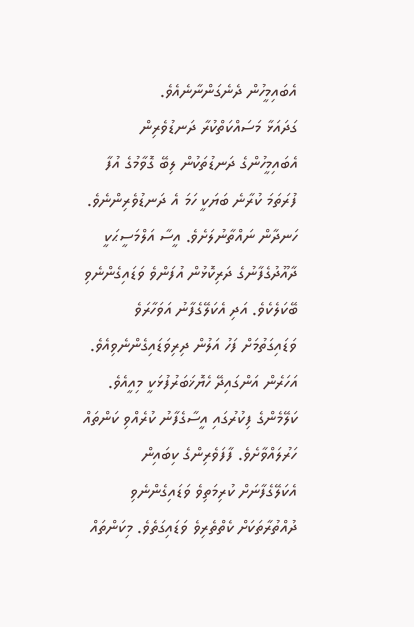އެބައިމީހުން ދެނެގަންނާނެއެވެ.
ގަދައަޅާ މަސައްކަތްކުރާ ދަނޑުވެރިން އެބައިމީހުންގެ ދަނޑުތަކުން ލިބޭ ގޮވާމުގެ އުފާ ފުރަތަމަ ކުރާނެ ބަޔަކީ ހަމަ އެ ދަނޑުވެރިންނެވެ.
ހަނދާން ނައްތާނުލަށެވެ. އީސާ އަލްމަސީޙަކީ ދާއޫދުގެފާނުގެ ދަރިކޮޅުން އުފަންވެ ވަޑައިގެންނެވި ބޭކަލެކެވެ. އަދި އެކަލޭގެފާނު އަވަހާރަވެ ވަޑައިގަތުމަށް ފަހު އަލުން ދިރިވަޑައިގެންނެވިއެވެ. އަހަރެން އަންގައިދޭ ހެޔޮޚަބަރުފުޅަކީ މިއީއެވެ.
ކަލޭމެންގެ ފިކުރުގައި އީސާގެފާނު ކުރެއްވި ކަންތައް ހަރުލައްވާށެވެ. ފާފަވެރިންގެ ކިބައިން އެކަލޭގެފާނަށް ކުރިމަތިވެ ވަޑައިގެންނެވި ދުއްތުރާތަކަށް ކެތްތެރިވެ ވަޑައިގަތެވެ. މިކަންތައް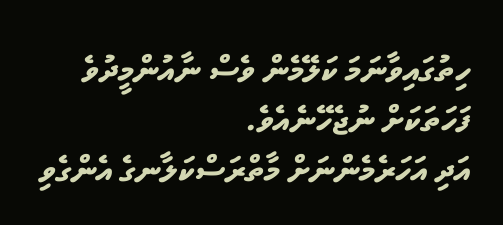ހިތުގައިވާނަމަ ކަލޭމެން ވެސް ނާއުންމީދުވެ ފަހަތަކަށް ނުޖެހޭނެއެވެ.
އަދި އަހަރެމެންނަށް މާތްރަސްކަލާނގެ އެންގެވި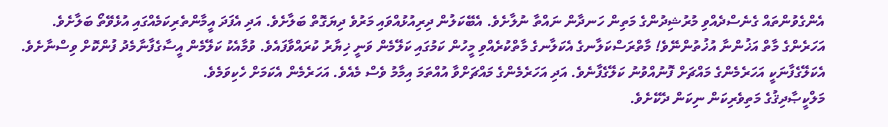އެންގެވުންތައް ގެނެސްދެއްވި މުރުޝިދުންގެ މަތިން ހަނދާން ނައްތާ ނުލާށެވެ. އެބޭކަލުން ދިރިއުޅުއްވައި މަރުވެ ދިޔަގޮތް ބަލާށެވެ. އަދި އެފަދަ އީމާންތެރިކަމެއްގައި އުޅެވޭތޯ ބަލާށެވެ.
އަހަރެންގެ މާތް އަޚުންނާ އުޚުތުންނޭވެ! މާތްރަސްކަލާނގެ އެކަލާނގެ މާތްކުރެއްވި މީހުން ކަމުގައި ކަލޭމެން ވަނީ ޚިޔާރު ކުރައްވާފައެވެ. ވުމާއެކު ކަލޭމެން އީސާގެފާނާމެދު ފުންކޮށް ވިސްނާށެވެ. އެކަލޭގެފާނަކީ އަހަރެމެންގެ މައްޗަށް ފޮނުއްވުނު ކަލޭގެފާނެވެ. އަދި އަހަރެމެންގެ މައްޗަށްވާ އުއްތަމަ އިމާމު ވެސް މެއެވެ. އަހަރެމެން އެކަމަށް ހެކިވަމެވެ.
މަލްކީޞާދިޤުގެ މަތިވެރިކަން ނިކަން ދެކޭށެވެ.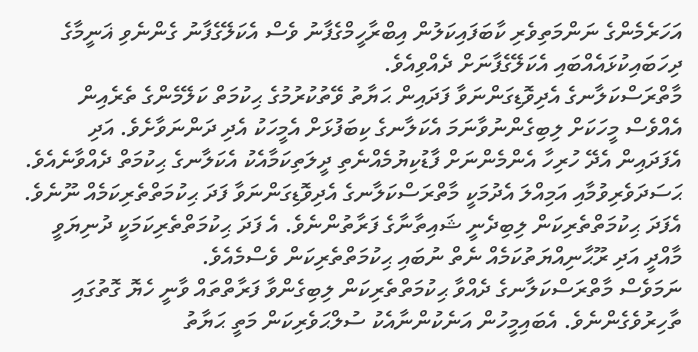އަހަރެމެންގެ ނަންމަތިވެރި ކާބަފައިކަލުން އިބްރާހީމްގެފާނު ވެސް އެކަލޭގެފާނު ގެންނެވި ޣަނީމާގެ ދިހަބައިކުޅައެއްބައި އެކަލޭގެފާނަށް ދެއްވިއެވެ.
މާތްރަސްކަލާނގެ އެދިވޮޑިގަންނަވާ ފަދައިން ޙަޔާތު ވޭތުކުރުމުގެ ޙިކުމަތް ކަލޭމެންގެ ތެރެއިން އެއްވެސް މީހަކަށް ލިބިގެންނުވާނަމަ އެކަލާނގެ ކިބަފުޅަށް އެމީހަކު އެދި ދަންނަވާށެވެ. އަދި އެފަދައިން އެދޭ ހުރިހާ އެންމެންނަށް ފާޑުކިޔުމެއްނެތި ދީލަތިކަމާއެކު އެކަލާނގެ ޙިކުމަތް ދެއްވާނެއެވެ.
ޙަސަދަވެރިވުމާއި އަމިއްލަ އެދުމަކީ މާތްރަސްކަލާނގެ އެދިވޮޑިގަންނަވާ ފަދަ ޙިކުމަތްތެރިކަމެއް ނޫނެވެ. އެފަދަ ޙިކުމަތްތެރިކަން ލިބިދެނީ ޝައިތާނާގެ ފަރާތުންނެވެ. އެ ފަދަ ޙިކުމަތްތެރިކަމަކީ ދުނިޔަވީ މާއްދީ އަދި ރޫޙާނިއްޔަތުކަމެއް ނެތް ނުބައި ޙިކުމަތްތެރިކަން ވެސްމެއެވެ.
ނަމަވެސް މާތްރަސްކަލާނގެ ދެއްވާ ޙިކުމަތްތެރިކަން ލިބިގެންވާ ފަރާތްތައް ވާނީ ހެޔޮ ގޮތުގައި ތާހިރުވެގެންނެވެ. އެބައިމީހުން އަނެކުންނާއެކު ސުލްޙަވެރިކަން މަތީ ޙަޔާތު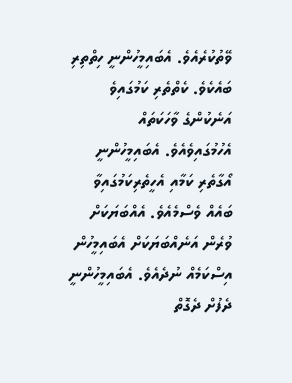ވޭތުކުރެއެވެ. އެބައިމީހުންނީ ހިތްތިރި ބައެކެވެ. ކެތްތެރި ކަމުގައިވެ އަނެކުންގެ ވާހަކަތައް އެހުމުގައިވެއެވެ. އެބައިމީހުންނީ އޯގާތެރި ކަމާއި އެހީތެރިކަމުގައިވާ ބައެއް ވެސްމެއެވެ. އެއްބަޔަކަށް ވުރެން އަނެއްބަޔަކަށް އެބައިމީހުން އިސްކަމެއް ނުދެއެވެ. އެބައިމީހުންނީ ދެފުށް ދެގޮތް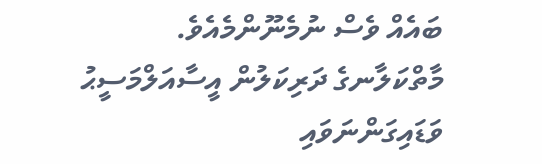ބައެއް ވެސް ނުމެނޫންމެއެވެ.
މާތްކަލާނގެ ދަރިކަލުން އީސާއަލްމަސީޙު ވަޑައިގަންނަވައި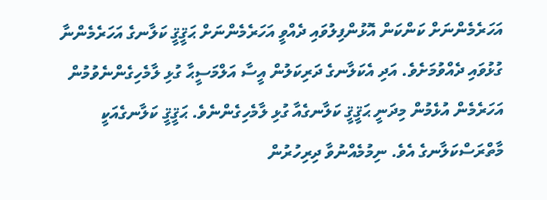އަހަރެމެންނަށް ކަންކަން އޮޅުންފިލުވައި ދެއްވީ އަހަރެމެންނަށް ޙަޤީޤީ ކަލާނގެ އަހަރެމެންނާ ގުޅުވައި ދެއްވުމަށެވެ. އަދި އެކަލާނގެ ދަރިކަލުން އީސާ އަލްމަސީޙާ ގުޅި ލާމެހިގެންނެވުމުން އަހަރެމެން އުޅެމުން މިދަނީ ޙަޤީޤީ ކަލާނގެއާ ގުޅި ލާމެހިގެންނެވެ. ޙަޤީޤީ ކަލާނގެއަކީ މާތްރަސްކަލާނގެ އެވެ. ނިމުމެއްނުވާ ދިރިހުރުން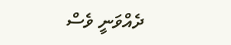ދެއްވަނީ ވެސް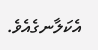އެކަލާނގެއެވެ.